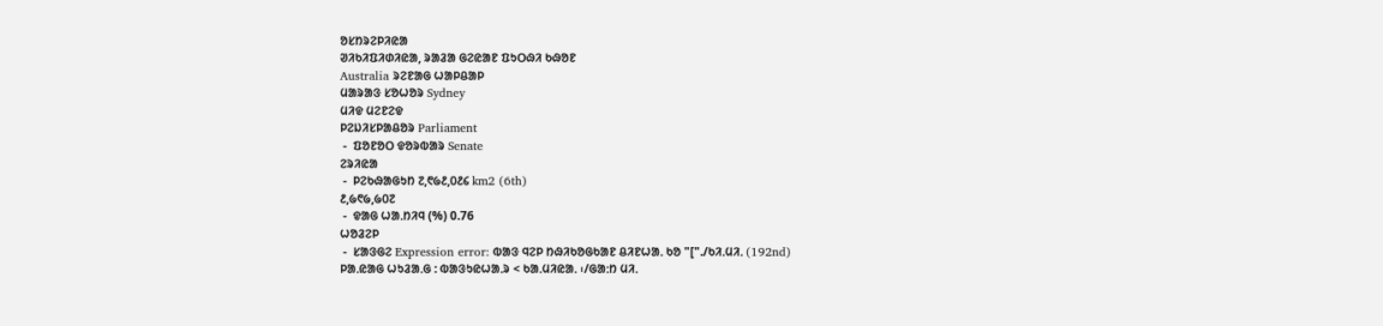ᱚᱥᱴᱨᱮᱞᱤᱭᱟ
ᱣᱤᱠᱤᱯᱤᱰᱤᱭᱟ, ᱨᱟᱲᱟ ᱜᱮᱭᱟᱱ ᱯᱩᱛᱷᱤ ᱠᱷᱚᱱ
Australia ᱨᱮᱱᱟᱜ ᱦᱟᱞᱪᱟᱞ
ᱢᱟᱨᱟᱝ ᱥᱚᱦᱚᱨ Sydney
ᱢᱤᱫ ᱢᱮᱱᱮᱫ
ᱞᱮᱡᱤᱥᱞᱟᱪᱚᱨ Parliament
 -  ᱯᱚᱱᱚᱛ ᱫᱚᱨᱵᱟᱨ Senate
ᱮᱨᱤᱭᱟ
 -  ᱞᱮᱠᱷᱟᱜᱩᱴ ᱗,᱖᱙᱒,᱐᱒᱔ km2 (6th)
᱒,᱙᱖᱙,᱙᱐᱗
 -  ᱫᱟᱜ ᱦᱟᱹᱴᱤᱧ (%) 0.76
ᱦᱚᱲᱮᱞ
 -  ᱥᱟᱝᱜᱮ Expression error: ᱵᱟᱝ ᱧᱮᱞ ᱴᱷᱤᱠᱚᱜᱠᱟᱱ ᱪᱤᱱᱦᱟᱹ ᱠᱚ "["./ᱠᱤᱹᱢᱤᱹ (192nd)
ᱞᱟᱹᱭᱟᱜ ᱦᱩᱲᱟᱹᱜ : ᱵᱟᱝᱩᱭᱦᱟᱹᱨ < ᱠᱟᱹᱢᱤᱭᱟᱹ ᱾/ᱜᱟᱺᱴ ᱢᱤᱹ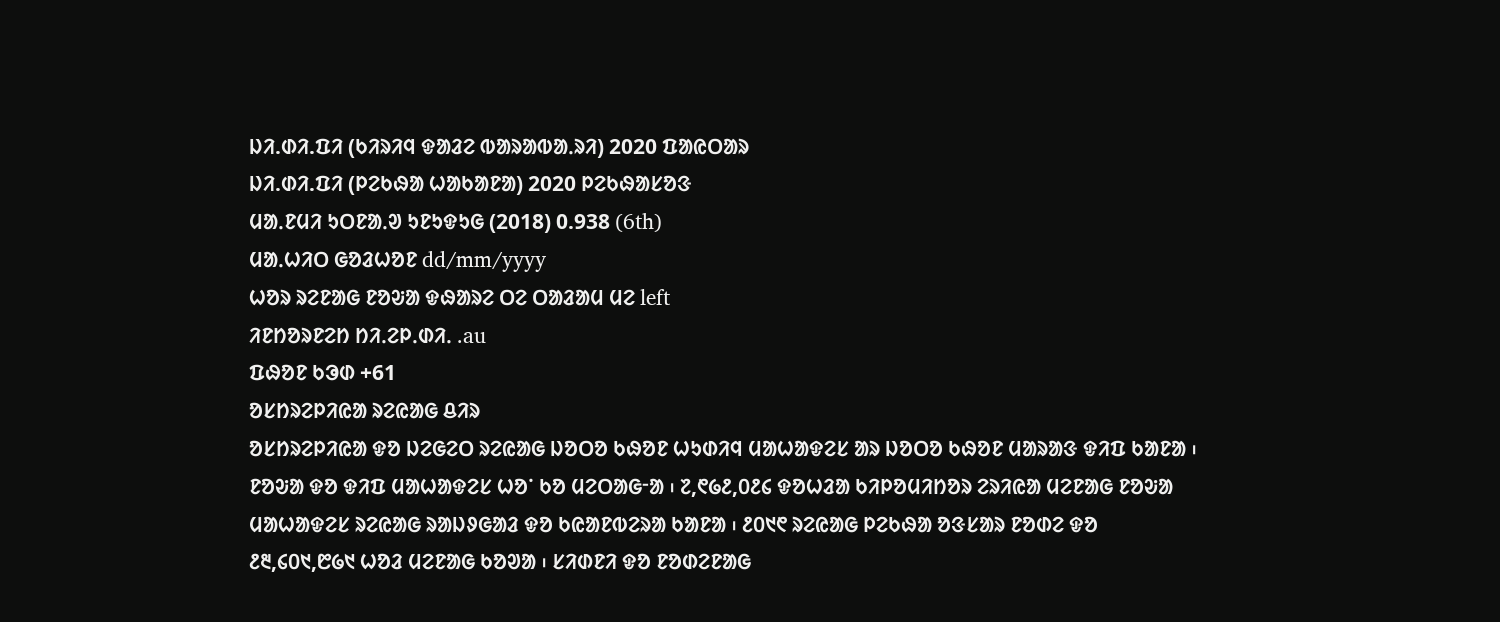ᱡᱤ.ᱰᱤ.ᱯᱤ (ᱠᱤᱨᱤᱧ ᱫᱟᱲᱮ ᱵᱟᱨᱟᱵᱟᱹᱨᱤ) 2020 ᱯᱟᱭᱛᱟᱨ
ᱡᱤ.ᱰᱤ.ᱯᱤ (ᱞᱮᱠᱷᱟ ᱦᱟᱠᱟᱱᱟ) 2020 ᱞᱮᱠᱷᱟᱥᱚᱝ
ᱢᱟᱹᱱᱢᱤ ᱩᱛᱱᱟᱹᱣ ᱩᱱᱩᱫᱩᱜ (2018) 0.938 (6th)
ᱢᱟᱹᱦᱤᱛ ᱜᱚᱲᱦᱚᱱ dd/mm/yyyy
ᱦᱚᱨ ᱨᱮᱱᱟᱜ ᱱᱚᱶᱟ ᱫᱷᱟᱨᱮ ᱛᱮ ᱛᱟᱲᱟᱢ ᱢᱮ left
ᱤᱱᱴᱚᱨᱱᱮᱴ ᱴᱤᱹᱮᱞᱹᱰᱤᱹ .au
ᱯᱷᱚᱱ ᱠᱳᱰ +61
ᱚᱥᱴᱨᱮᱞᱤᱭᱟ ᱨᱮᱭᱟᱜ ᱪᱤᱨ
ᱚᱥᱴᱨᱮᱞᱤᱭᱟ ᱫᱚ ᱡᱮᱜᱮᱛ ᱨᱮᱭᱟᱜ ᱡᱚᱛᱚ ᱠᱷᱚᱱ ᱦᱩᱰᱤᱧ ᱢᱟᱦᱟᱫᱮᱥ ᱟᱨ ᱡᱚᱛᱚ ᱠᱷᱚᱱ ᱢᱟᱨᱟᱝ ᱫᱤᱯ ᱠᱟᱱᱟ ᱾ ᱱᱚᱶᱟ ᱫᱚ ᱫᱤᱯ ᱢᱟᱦᱟᱫᱮᱥ ᱦᱚᱸ ᱠᱚ ᱢᱮᱛᱟᱜᱼᱟ ᱾ ᱗,᱖᱙᱒,᱐᱒᱔ ᱫᱚᱦᱲᱟ ᱠᱤᱞᱚᱢᱤᱴᱚᱨ ᱮᱨᱤᱭᱟ ᱢᱮᱱᱟᱜ ᱱᱚᱶᱟ ᱢᱟᱦᱟᱫᱮᱥ ᱨᱮᱭᱟᱜ ᱨᱟᱡᱽᱜᱟᱲ ᱫᱚ ᱠᱭᱟᱱᱵᱮᱨᱟ ᱠᱟᱱᱟ ᱾ ᱒᱐᱑᱖ ᱨᱮᱭᱟᱜ ᱞᱮᱠᱷᱟ ᱚᱝᱥᱟᱨ ᱱᱚᱰᱮ ᱫᱚ ᱒᱓,᱔᱐᱑,᱘᱙᱑ ᱦᱚᱲ ᱢᱮᱱᱟᱜ ᱠᱚᱣᱟ ᱾ ᱥᱤᱰᱱᱤ ᱫᱚ ᱱᱚᱰᱮᱱᱟᱜ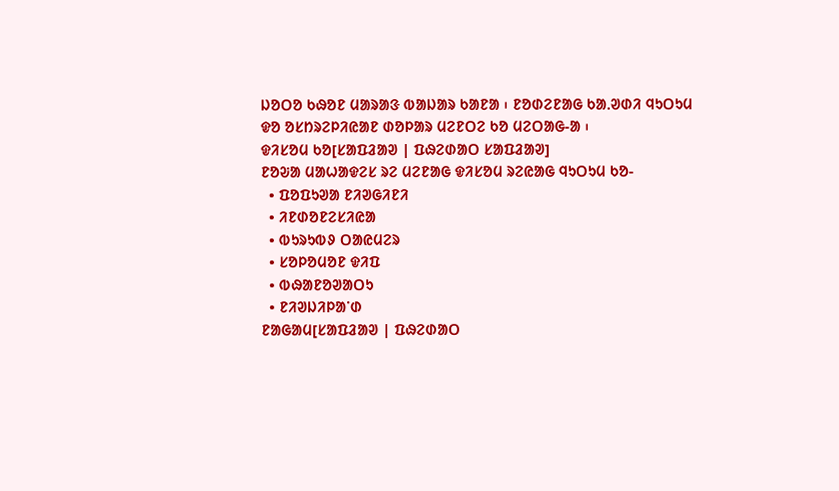ᱡᱚᱛᱚ ᱠᱷᱚᱱ ᱢᱟᱨᱟᱝ ᱵᱟᱡᱟᱨ ᱠᱟᱱᱟ ᱾ ᱱᱚᱰᱮᱱᱟᱜ ᱠᱟᱹᱣᱰᱤ ᱧᱩᱛᱩᱢ ᱫᱚ ᱚᱥᱴᱨᱮᱞᱤᱭᱟᱱ ᱰᱚᱞᱟᱨ ᱢᱮᱱᱛᱮ ᱠᱚ ᱢᱮᱛᱟᱜ-ᱟ ᱾
ᱫᱤᱥᱚᱢ ᱠᱚ[ᱥᱟᱯᱲᱟᱣ | ᱯᱷᱮᱰᱟᱛ ᱥᱟᱯᱲᱟᱣ]
ᱱᱚᱶᱟ ᱢᱟᱦᱟᱫᱮᱥ ᱨᱮ ᱢᱮᱱᱟᱜ ᱫᱤᱥᱚᱢ ᱨᱮᱭᱟᱜ ᱧᱩᱛᱩᱢ ᱠᱚ-
  • ᱯᱚᱯᱩᱣᱟ ᱱᱤᱣᱜᱤᱱᱤ
  • ᱤᱱᱰᱚᱱᱮᱥᱤᱭᱟ
  • ᱵᱩᱨᱩᱵᱽ ᱛᱟᱭᱢᱮᱨ
  • ᱥᱚᱞᱚᱢᱚᱱ ᱫᱤᱯ
  • ᱵᱷᱟᱱᱚᱣᱟᱛᱩ
  • ᱱᱤᱣᱡᱤᱞᱟᱸᱰ
ᱱᱟᱜᱟᱢ[ᱥᱟᱯᱲᱟᱣ | ᱯᱷᱮᱰᱟᱛ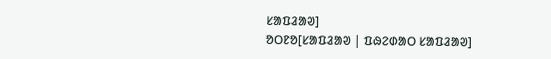ᱥᱟᱯᱲᱟᱣ]
ᱚᱛᱱᱚ[ᱥᱟᱯᱲᱟᱣ | ᱯᱷᱮᱰᱟᱛ ᱥᱟᱯᱲᱟᱣ]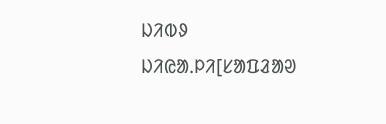ᱡᱤᱵᱽ ᱡᱤᱭᱟᱹᱞᱤ[ᱥᱟᱯᱲᱟᱣ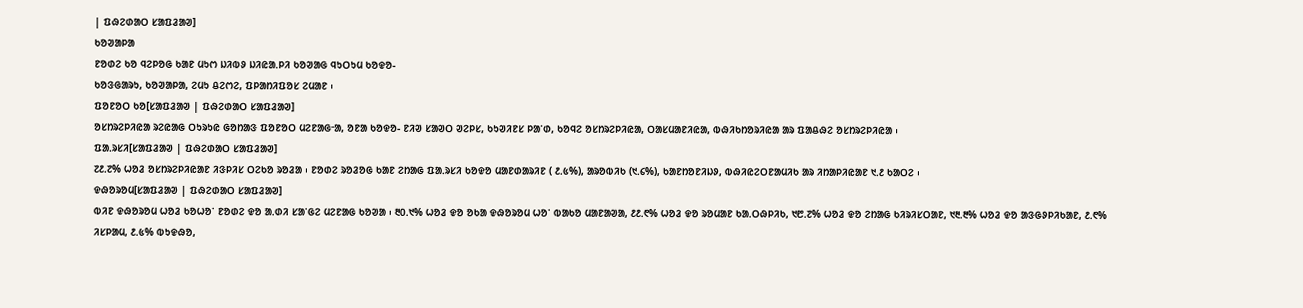| ᱯᱷᱮᱰᱟᱛ ᱥᱟᱯᱲᱟᱣ]
ᱠᱚᱣᱟᱞᱟ
ᱱᱚᱰᱮ ᱠᱚ ᱧᱮᱞᱚᱜ ᱠᱟᱱ ᱢᱩᱬ ᱡᱤᱵᱽ ᱡᱤᱭᱟᱹᱞᱤ ᱠᱚᱣᱟᱜ ᱧᱩᱛᱩᱢ ᱠᱚᱫᱚ-
ᱠᱚᱝᱜᱟᱨᱩ, ᱠᱚᱣᱟᱞᱟ, ᱮᱢᱩ ᱪᱮᱬᱮ, ᱯᱞᱟᱴᱤᱯᱚᱥ ᱮᱢᱟᱱ ᱾
ᱯᱚᱱᱚᱛ ᱠᱚ[ᱥᱟᱯᱲᱟᱣ | ᱯᱷᱮᱰᱟᱛ ᱥᱟᱯᱲᱟᱣ]
ᱚᱥᱴᱨᱮᱞᱤᱭᱟ ᱨᱮᱭᱟᱜ ᱛᱩᱨᱩᱭ ᱜᱚᱴᱟᱝ ᱯᱚᱱᱚᱛ ᱢᱮᱱᱟᱜᱼᱟ, ᱚᱱᱟ ᱠᱚᱫᱚ- ᱱᱤᱣ ᱥᱟᱣᱛ ᱣᱮᱞᱥ, ᱠᱩᱣᱤᱱᱥ ᱞᱟᱸᱰ, ᱠᱚᱧᱮ ᱚᱥᱴᱨᱮᱞᱤᱭᱟ, ᱛᱟᱥᱢᱟᱱᱤᱭᱟ, ᱵᱷᱤᱠᱴᱚᱨᱤᱭᱟ ᱟᱨ ᱯᱟᱪᱷᱮ ᱚᱥᱴᱨᱮᱞᱤᱭᱟ ᱾
ᱯᱟᱹᱨᱥᱤ[ᱥᱟᱯᱲᱟᱣ | ᱯᱷᱮᱰᱟᱛ ᱥᱟᱯᱲᱟᱣ]
᱗᱒ᱹ᱗% ᱦᱚᱲ ᱚᱥᱴᱨᱮᱞᱤᱭᱟᱱ ᱤᱝᱞᱤᱥ ᱛᱮᱠᱚ ᱨᱚᱲᱟ ᱾ ᱱᱚᱰᱮ ᱨᱚᱲᱚᱜ ᱠᱟᱱ ᱮᱴᱟᱜ ᱯᱟᱹᱨᱥᱤ ᱠᱚᱫᱚ ᱢᱟᱱᱰᱟᱨᱤᱱ ( ᱒ᱹ᱕%), ᱟᱨᱚᱵᱤᱠ (᱑ᱹ᱔%), ᱠᱟᱱᱴᱚᱱᱤᱡᱽ, ᱵᱷᱤᱭᱮᱛᱱᱟᱢᱤᱠ ᱟᱨ ᱤᱴᱟᱞᱤᱭᱟᱱ ᱑ᱹ᱒ ᱠᱟᱛᱮ ᱾
ᱫᱷᱚᱨᱚᱢ[ᱥᱟᱯᱲᱟᱣ | ᱯᱷᱮᱰᱟᱛ ᱥᱟᱯᱲᱟᱣ]
ᱵᱤᱱ ᱫᱷᱚᱨᱚᱢ ᱦᱚᱲ ᱠᱚᱦᱚᱸ ᱱᱚᱰᱮ ᱫᱚ ᱟᱹᱰᱤ ᱥᱟᱸᱜᱮ ᱢᱮᱱᱟᱜ ᱠᱚᱣᱟ ᱾ ᱓᱐ᱹ᱑% ᱦᱚᱲ ᱫᱚ ᱚᱠᱟ ᱫᱷᱚᱨᱚᱢ ᱦᱚᱸ ᱵᱟᱠᱚ ᱢᱟᱱᱟᱣᱟ, ᱒᱒ᱹ᱖% ᱦᱚᱲ ᱫᱚ ᱨᱚᱢᱟᱱ ᱠᱟᱹᱛᱷᱞᱤᱠ, ᱑᱘ᱹ᱗% ᱦᱚᱲ ᱫᱚ ᱮᱴᱟᱜ ᱠᱤᱨᱤᱥᱛᱟᱱ, ᱑᱓ᱹ᱓% ᱦᱚᱲ ᱫᱚ ᱟᱝᱜᱽᱞᱤᱠᱟᱱ, ᱒ᱹ᱖% ᱤᱥᱞᱟᱢ, ᱒ᱹ᱕% ᱵᱩᱫᱷᱚ,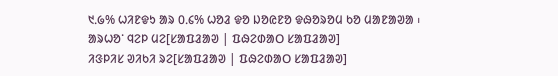᱑ᱹ᱙% ᱦᱤᱱᱫᱩ ᱟᱨ ᱐ᱹ᱔% ᱦᱚᱲ ᱫᱚ ᱡᱚᱭᱱᱚ ᱫᱷᱚᱨᱚᱢ ᱠᱚ ᱢᱟᱱᱟᱣᱟ ᱾
ᱟᱨᱦᱚᱸ ᱧᱮᱞ ᱢᱮ[ᱥᱟᱯᱲᱟᱣ | ᱯᱷᱮᱰᱟᱛ ᱥᱟᱯᱲᱟᱣ]
ᱤᱝᱞᱤᱥ ᱣᱤᱠᱤ ᱨᱮ[ᱥᱟᱯᱲᱟᱣ | ᱯᱷᱮᱰᱟᱛ ᱥᱟᱯᱲᱟᱣ]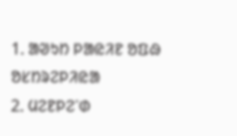1ᱹ ᱟᱣᱩᱴ ᱞᱟᱭᱤᱱ ᱚᱯᱷ ᱚᱥᱴᱨᱮᱞᱤᱭᱟ
2ᱹ ᱢᱮᱱᱞᱮᱸᱰ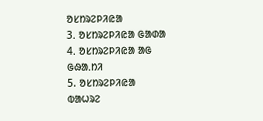ᱚᱥᱴᱨᱮᱞᱤᱭᱟ
3ᱹ ᱚᱥᱴᱨᱮᱞᱤᱭᱟ ᱜᱟᱰᱟ
4ᱹ ᱚᱥᱴᱨᱮᱞᱤᱭᱟ ᱟᱜ ᱜᱷᱟᱹᱴᱤ
5. ᱚᱥᱴᱨᱮᱞᱤᱭᱟ
ᱵᱟᱦᱨᱮ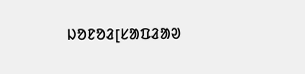ᱡᱚᱱᱚᱲ[ᱥᱟᱯᱲᱟᱣ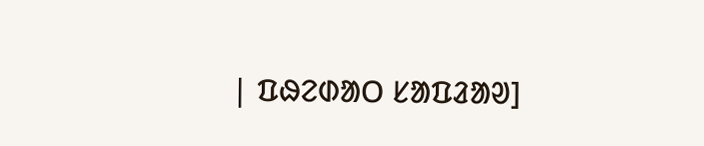| ᱯᱷᱮᱰᱟᱛ ᱥᱟᱯᱲᱟᱣ]